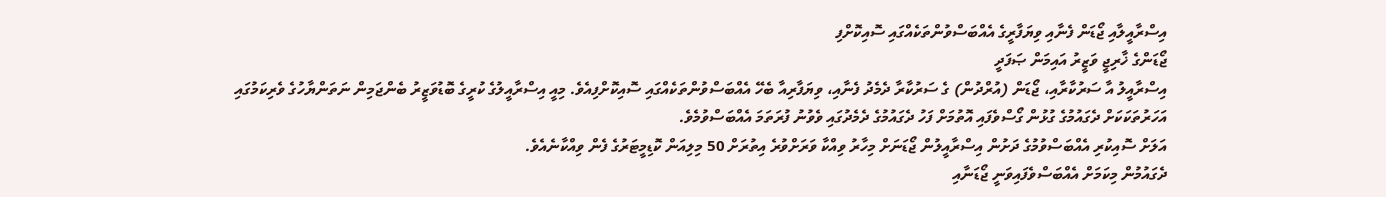އިސްރާއީލާއި ޖޯޑަން ފެނާއި ވިޔަފާރީގެ އެއްބަސްވުންތަކެއްގައި ސޮއިކޮށްފި
ޖޯޑަންގެ ޚާރިޖީ ވަޒީރު އައިމަން ޞަފަދީ
އިސްރާއީލު އާ ސަރުކާރާއި، ޖޯޑަން (އުރްދުން) ގެ ސަރުކާރާ ދެމެދު ފެނާއި، ވިޔަފާރިއާ ބެހޭ އެއްބަސްވުންތަކެއްގައި ސޮއިކޮށްފިއެވެ. މިއީ އިސްރާއީލުގެ ކުރީގެ ބޮޑުވަޒީރު ބެންޖަމިން ނަތަންޔާހުގެ ވެރިކަމުގައި އަހަރުތަކަކަށް ދެގައުމުގެ ގުޅުން ގޯސްވެފައި އޮތުމަށް ފަހު ދެގައުމުގެ ދެމެދުގައި ވެވުނު ފުރަތަމަ އެއްބަސްވުމެވެ.
އަލަށް ސޮއިކުރި އެއްބަސްވުމުގެ ދަށުން އިސްރާއީލުން ޖޯޑަނަށް މިހާރު ވިއްކާ ވަރަށްވުރެ އިތުރަށް 50 މިލިއަން ކޮޑިމީޓަރުގެ ފެން ވިއްކާނެއެވެ.
ދެގައުމުން މިކަމަށް އެއްބަސްވެފައިވަނީ ޖޯޑަނާއި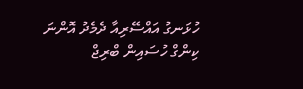ހުޅަނގު އައްސޭރިއާ ދެމެދު އޮންނަ ކިންގް ހުސައިން ބްރިޖް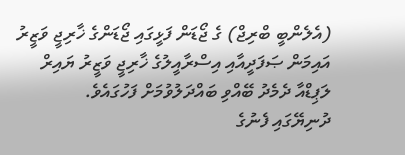(އެލެންބީ ބްރިޖް) ގެ ޖޯޑަން ފަޅީގައި ޖޯޑަންގެ ޚާރިޖީ ވަޒީރު އައިމަން ޞަފަދީއާއި އިސްރާއީލުގެ ޚާރިޖީ ވަޒީރު ޔައިރް ލަޕިޑްއާ ދެމެދު ބޭއްވި ބައްދަލުވުމަށް ފަހުގައެވެ.
ދުނިޔޭގައި ފެނުގެ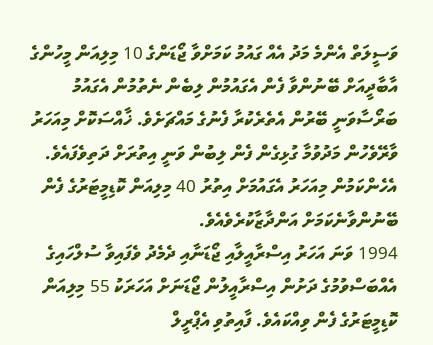ވަސީލަތް އެންމެ މަދު އެއް ގައުމު ކަމަށްވާ ޖޯޑަންގެ 10 މިލިއަން މީހުންގެ އާބާދީއަށް ބޭނުންވާ ފެން އެގައުމުން ލިބެން ނެތުމުން އެގައުމު ބަރޯސާވަނީ ބޭރުން އެތެރެކުރާ ފެނުގެ މައްޗަށެވެ. ޚާއްސަކޮށް މިއަހަރު ވާރޭވެހުން މަދުވުމާ ގުޅިގެން ފެން ލިބުން ވަނީ އިތުރަށް ދަތިވެފައެވެ. އެހެންކަމުން މިއަހަރު އެގައުމަށް އިތުރު 40 މިލިއަން ކޮޑިމީޓަރުގެ ފެން ބޭނުންވާނެކަމަށް އަންދާޒާކުރެވެއެވެ.
1994 ވަނަ އަހަރު އިސްރާއީލާއި ޖޯޑަނާއި ދެމެދު ވެފައިވާ ސުލްހައިގެ އެއްބަސްވުމުގެ ދަށުން އިސްރާއީލުން ޖޯޑަނަށް އަހަރަކު 55 މިލިއަން ކޮޑިމީޓަރުގެ ފެން ވިއްކައެވެ. ފާއިތުވި އެޕްރީލް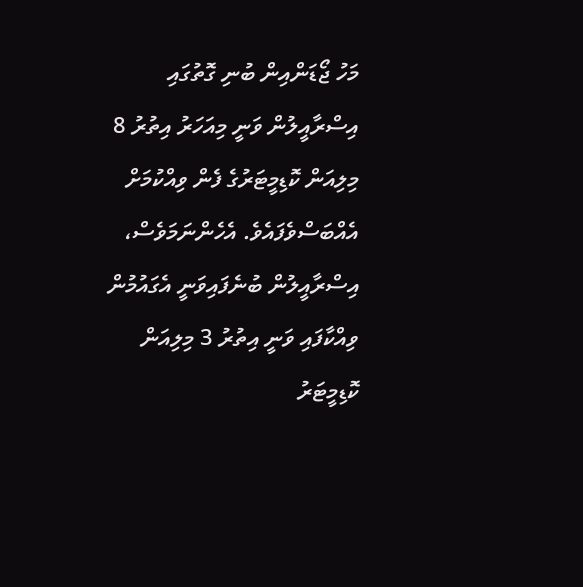މަހު ޖޯޑަންއިން ބުނި ގޮތުގައި އިސްރާއީލުން ވަނީ މިއަހަރު އިތުރު 8 މިލިއަން ކޮޑިމީޓަރުގެ ފެން ވިއްކުމަށް އެއްބަސްވެފައެވެ. އެހެންނަމަވެސް، އިސްރާއީލުން ބުނެފައިވަނީ އެގައުމުން ވިއްކާފައި ވަނީ އިތުރު 3 މިލިއަން ކޮޑިމީޓަރު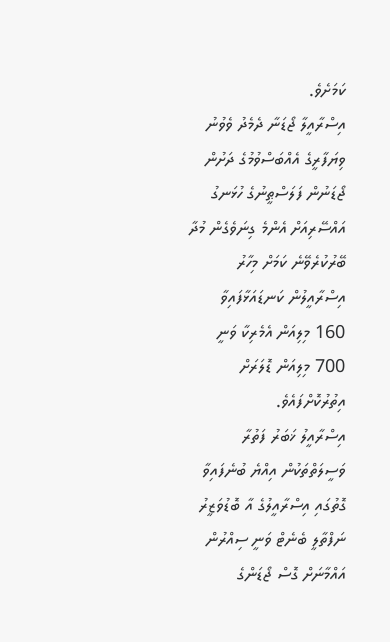ކަމަށެވެ.
އިސްރާއީލާ ޖޯޑަނާ ދެމެދު ވެވުނު ވިޔަފާރީގެ އެއްބަސްވުމުގެ ދަށުން ޖޯޑަނުން ފަލަސްޠީނުގެ ހުޅަނގު އައްސޭރިއަށް އެންމެ ގިނަވެގެން މުދާ ބޭރުކުރެވޭނެ ކަމަށް މިހާރު އިސްރާއީލުން ކަނޑައަޅާފައިވާ 160 މިލިއަން އެމެރިކާ ވަނީ 700 މިލިއަން ޑޮލަރަށް އިތުރުކޮށްފައެވެ.
އިސްރާއީލު ޚަބަރު ފަތުރާ ވަސީލަތްތަކުން އިއްޔެ ބުނެފައިވާ ގޮތުގައި އިސްރާއީލުގެ އާ ބޮޑުވަޒީރު ނަފްތާލީ ބެނެޓް ވަނީ ސިއްރުން އައްމާނަށް ގޮސް ޖޯޑަންގެ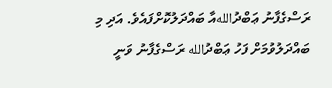ރަސްގެފާނު ޢަބްދުاللهއާ ބައްދަލުކޮށްފައެވެ. އަދި މި ބައްދަލުވުމަށް ފަހު ޢަބްދުالله ރަސްގެފާނު ވަނީ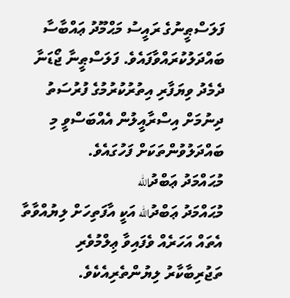ފަލަސްޠީނުގެ ރައީސު މަޙްމޫދު ޢައްބާސާ ބައްދަލުކުރައްވާފައެވެ. ފަލަސްޠީނާ ޖޯޑަނާ ދެމެދު ވިޔަފާރި އިތުރުކުރުމުގެ ފުރުސަތު ދިނުމަށް އިސްރާއީލުން އެއްބަސްވީ މި ބައްދަލުވުންތަކަށް ފަހުގައެވެ.
މުޙައްމަދު ޢަބްދުالله
މުޙައްމަދު ޢަބްދުالله އަކީ އާފަތިހަށް ލިޔުއްވާތާ އެތައް އަހަރެއް ވެފައިވާ ޢިލްމުވެރި ތަޖުރިބާކާރު ލިޔުންތެރިއެކެވެ.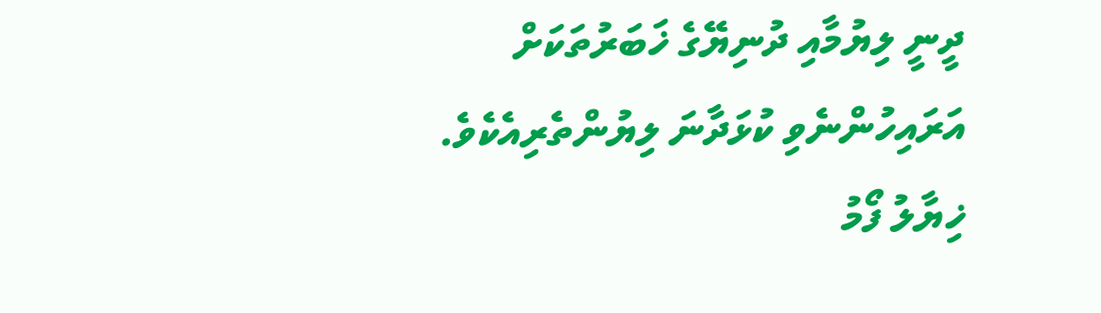ދީނީ ލިޔުމާއި ދުނިޔޭގެ ޚަބަރުތަކަށް އަރައިހުންނެވި ކުޅަދާނަ ލިޔުންތެރިއެކެވެ.
ޚިޔާލު ފޯމު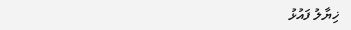ޚިޔާލު ފައުޅު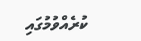ކުރެއްވުމުގައި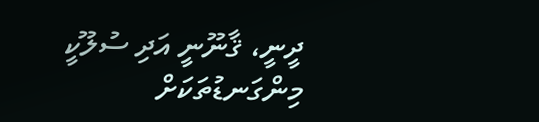ދީނީ، ޤާނޫނީ އަދި ސުލޫކީ މިންގަނޑުތަކަށް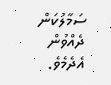ސަމާލުކަން ދެއްވުން އެދެމެވެ.